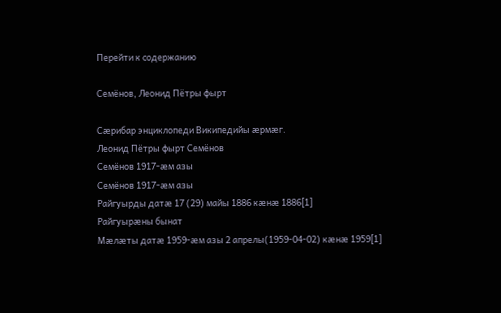Перейти к содержанию

Семёнов, Леонид Пётры фырт

Сæрибар энциклопеди Википедийы æрмæг.
Леонид Пётры фырт Семёнов
Семёнов 1917-æм азы
Семёнов 1917-æм азы
Райгуырды датæ 17 (29) майы 1886 кæнæ 1886[1]
Райгуырæны бынат
Мæлæты датæ 1959-æм азы 2 апрелы(1959-04-02) кæнæ 1959[1]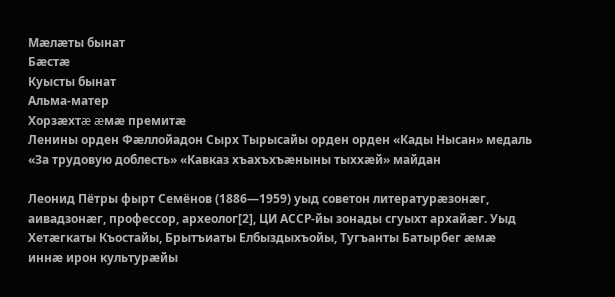Мæлæты бынат
Бæстæ
Куысты бынат
Альма-матер
Хорзæхтæ æмæ премитæ
Ленины орден Фæллойадон Сырх Тырысайы орден орден «Кады Нысан» медаль «За трудовую доблесть» «Кавказ хъахъхъæныны тыххæй» майдан

Леонид Пётры фырт Семёнов (1886—1959) уыд советон литературæзонæг, аивадзонæг, профессор, археолог[2], ЦИ АССР-йы зонады сгуыхт архайæг. Уыд Хетæгкаты Къостайы, Брытъиаты Елбыздыхъойы, Тугъанты Батырбег æмæ иннæ ирон культурæйы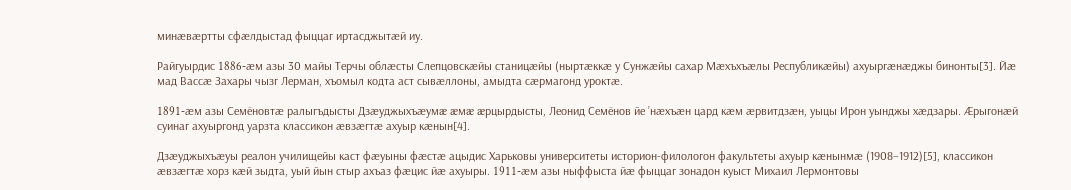минæвæртты сфæлдыстад фыццаг иртасджытæй иу.

Райгуырдис 1886-æм азы 30 майы Терчы облæсты Слепцовскæйы станицæйы (ныртæккæ у Сунжæйы сахар Мæхъхъæлы Республикæйы) ахуыргæнæджы бинонты[3]. Йæ мад Вассæ Захары чызг Лерман, хъомыл кодта аст сывæллоны, амыдта сæрмагонд уроктæ.

1891-æм азы Семёновтæ ралыгъдысты Дзæуджыхъæумæ æмæ æрцырдысты, Леонид Семёнов йе ’нæхъæн цард кæм æрвитдзæн, уыцы Ирон уынджы хæдзары. Æрыгонæй суинаг ахуыргонд уарзта классикон æвзæгтæ ахуыр кæнын[4].

Дзæуджыхъæуы реалон училищейы каст фæуыны фæстæ ацыдис Харьковы университеты историон-филологон факультеты ахуыр кæнынмæ (1908–1912)[5], классикон æвзæгтæ хорз кæй зыдта, уый йын стыр ахъаз фæцис йæ ахуыры. 1911-æм азы ныффыста йæ фыццаг зонадон куыст Михаил Лермонтовы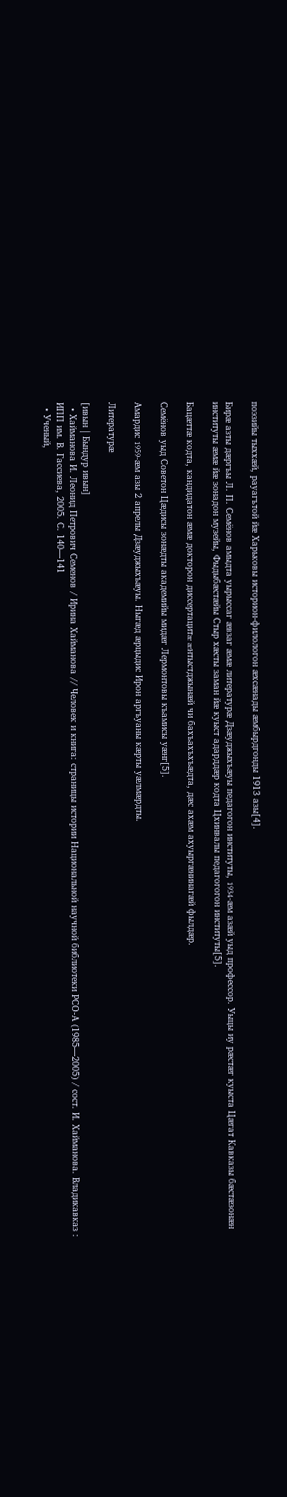поэзийы тыххæй, рауагътой йæ Харьковы историон-филологон æхсæнады æмбырдгонды 1913 азы[4].

Бирæ азты дæргъы Л. П. Семёнов амыдта уырыссаг æвзаг æмæ литературæ Дзæуджыхъæуы педагогон институты, 1934-æм азæй уыд профессор. Уыцы иу рæстæг куыста Цæгат Кавказы бæстæзонæн институты æмæ йæ зонадон музейы, Фыдыбæстæйы Стыр хæсты заман йæ куыст адарддæр кодта Цхинвалы педагогогон институты[5].

Бацæттæ кодта, кандидатон æмæ докторон диссертацитæ æнтыстджынæй чи бахъахъхъæдта, дæс ахæм ахуыргæнинагæй фылдæр.

Семёнов уыд Советон Цæдисы зонæдты академийы мидæг Лермонтовы къамисы уæнг[5].

Амардис 1959-æм азы 2 апрелы Дзæуджыхъæуы. Ныгæд æрцыдис Ирон аргъуаны кæрты уæлмæрдты.

Литературæ

[ивын | Бындур ивын]
  • Хайманова И. Леонид Петрович Семенов / Ирина Хайманова // Человек и книга: страницы истории Национальной научной библиотеки РСО-А (1985—2005) / сост. И. Хайманова. Владикавказ : ИПП им. В. Гассиева, 2005. С. 140—141
  • Ученый,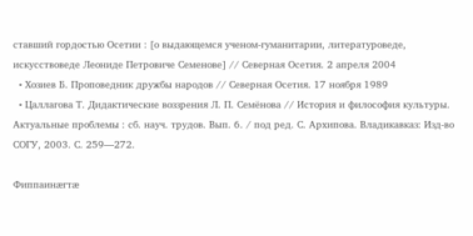ставший гордостью Осетии : [о выдающемся ученом-гуманитарии, литературоведе, искусствоведе Леониде Петровиче Семенове] // Северная Осетия. 2 апреля 2004
  • Хозиев Б. Проповедник дружбы народов // Северная Осетия. 17 ноября 1989
  • Цаллагова Т. Дидактические воззрения Л. П. Семёнова // История и философия культуры. Актуальные проблемы : сб. науч. трудов. Вып. 6. / под ред. С. Архипова. Владикавказ: Изд-во СОГУ, 2003. С. 259—272.

Фиппаинæгтæ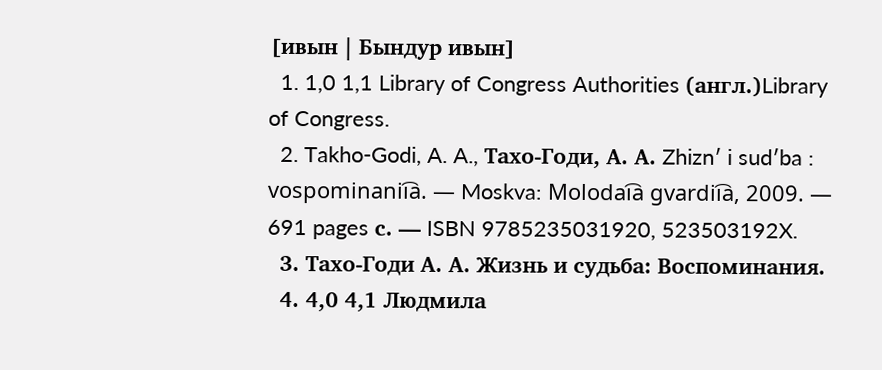[ивын | Бындур ивын]
  1. 1,0 1,1 Library of Congress Authorities (англ.)Library of Congress.
  2. Takho-Godi, A. A., Тахо-Годи, А. А. Zhiznʹ i sudʹba : vospominanii︠a︡. — Moskva: Molodai︠a︡ gvardii︠a︡, 2009. — 691 pages с. — ISBN 9785235031920, 523503192X.
  3. Тахо-Годи А. А. Жизнь и судьба: Воспоминания.
  4. 4,0 4,1 Людмила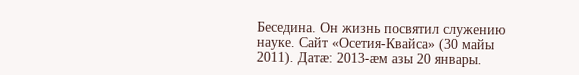Беседина. Он жизнь посвятил служению науке. Сайт «Осетия-Квайса» (30 майы 2011). Датæ: 2013-æм азы 20 январы.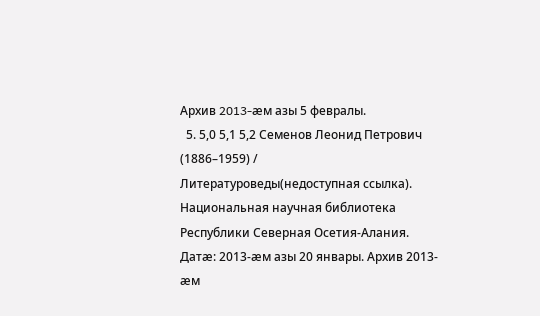Архив 2013-æм азы 5 февралы.
  5. 5,0 5,1 5,2 Семенов Леонид Петрович (1886–1959) / Литературоведы(недоступная ссылка). Национальная научная библиотека Республики Северная Осетия-Алания. Датæ: 2013-æм азы 20 январы. Архив 2013-æм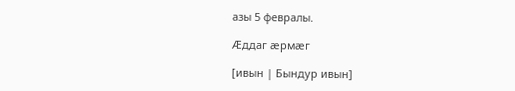азы 5 февралы.

Æддаг æрмæг

[ивын | Бындур ивын]